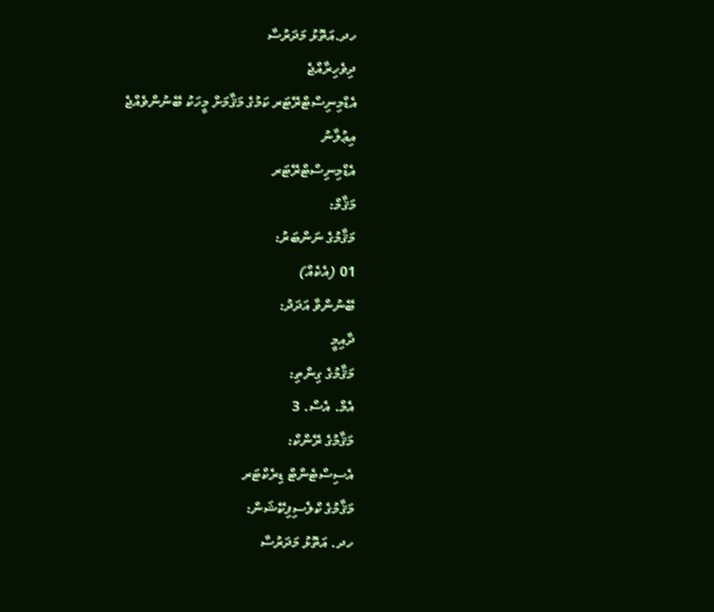ހދ.އަތޮޅު މަދަރުސާ
ދިވެހިރާއްޖެ
އެޑްމިނިސްޓްރޭޓަރ ކަމުގެ މަޤާމަށް މީހަކު ބޭނުންވެއްޖެ
އިޢުލާނު
އެޑްމިނިސްޓްރޭޓަރ
މަޤާމް:
މަޤާމުގެ ނަންބަރު:
01 (އެކެއް)
ބޭނުންވާ އަދަދު:
ދާއިމީ
މަޤާމުގެ ގިންތި:
އެމް. އެސް. 3
މަޤާމުގެ ރޭންކް:
އެސިސްޓެންޓް ޑިރެކްޓަރ
މަޤާމުގެ ކްލެސިފިކޭޝަން:
ހދ. އަތޮޅު މަދަރުސާ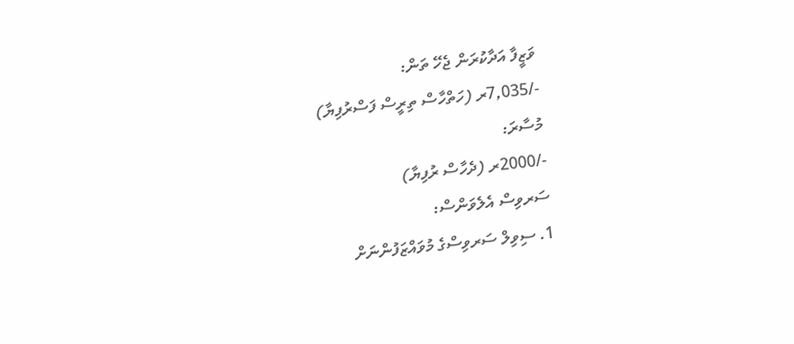ވަޒީފާ އަދާކުރަން ޖެހޭ ތަން:
-/7,035ރ (ހަތްހާސް ތިރީސް ފަސްރުފިޔާ)
މުސާރަ:
-/2000ރ (ދެހާސް ރުފިޔާ)
ސަރވިސް އެލެވަންސް:
1. ސިވިލް ސަރވިސްގެ މުވައްޒަފުންނަށް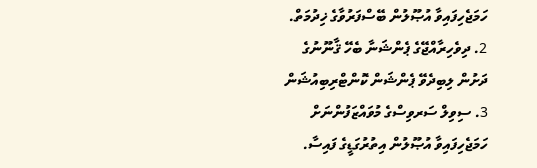ހަމަޖެހިފައިވާ އުޞޫލުން ބޭސްފަރުވާގެ ޚިދުމަތް.
2. ދިވެހިރާއްޖޭގެ ޕެންޝަނާ ބެހޭ ޤާނޫނުގެ ދަށުން ލިބިދެވޭ ޕެންޝަން ކޮންޓްރިބިއުޝަން
3. ސިވިލް ސަރވިސްގެ މުވައްޒަފުންނަށް ހަމަޖެހިފައިވާ އުޞޫލުން އިތުރުގަޑީގެ ފައިސާ.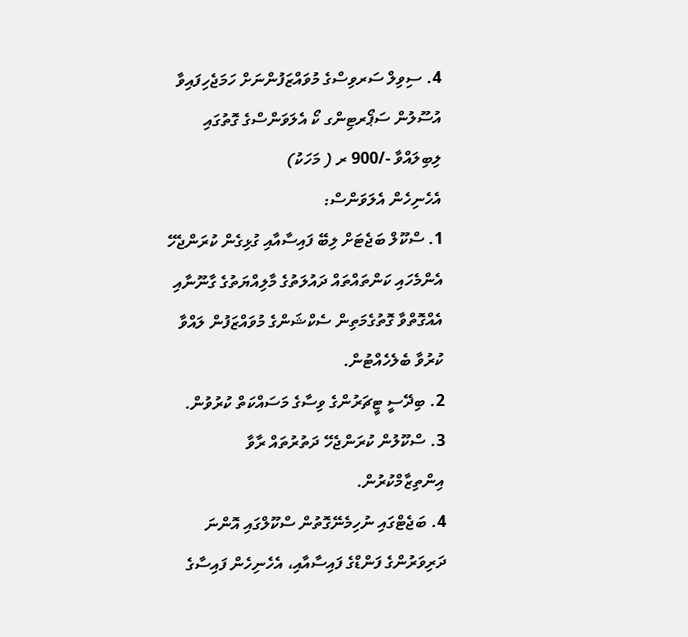4. ސިވިލް ސަރވިސްގެ މުވައްޒަފުންނަށް ހަމަޖެހިފައިވާ އުސޫލުން ސަޕޯރޓިންގ ކޯ އެލަވަންސްގެ ގޮތުގައި ލިބިލައްވާ -/900 ރ ( މަހަކު)
އެހެނިހެން އެލަވަންސް:
1. ސްކޫލް ބަޖެޓަށް ލިބޭ ފައިސާއާއި ގުޅިގެން ކުރަންޖެހޭ އެންމެހައި ކަންތައްތައް ދައުލަތުގެ މާލިއްޔަތުގެ ގާނޫނާއި އެއްގޮތްވާ ގޮތުގެމަތިން ސެކްޝަންގެ މުވައްޒަފުން ލައްވާ ކުރުވާ ބެލެހެއްޓުން.
2. ބިދޭސީ ޓީޗަރުންގެ ވިސާގެ މަސައްކަތް ކުރުވުން.
3. ސްކޫލުން ކުރަންޖެހޭ ދަތުރުތައް ރާވާ އިންތިޒާމްކުރުން.
4. ބަޖެޓްގައި ނުހިމެނޭގޮތުން ސްކޫލްގައި އޮންނަ ދަރިވަރުންގެ ފަންޑްގެ ފައިސާއާއި، އެހެނިހެން ފައިސާގެ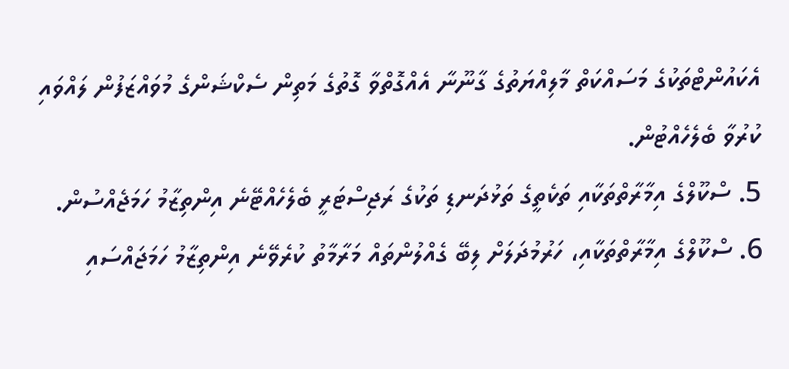އެކައުންޓްތަކުގެ މަސައްކަތް މާލިއްޔަތުގެ ގާނޫނާ އެއްގޮތްވާ ގޮތުގެ މަތިން ސެކްޝަންގެ މުވައްޒަފުން ލައްވައި ކުރުވާ ބެލެހެއްޓުން.
5. ސްކޫލްގެ އިމާރާތްތަކާއި ތަކެތީގެ ތަޅުދަނޑި ތަކުގެ ރަޖިސްޓަރީ ބެލެހެއްޓޭނެ އިންތިޒާމު ހަމަޖެއްސުން.
6. ސްކޫލްގެ އިމާރާތްތަކާއި، ހަރުމުދަލަށް ލިބޭ ގެއްލުންތައް މަރާމާތު ކުރެވޭނެ އިންތިޒާމު ހަމަޖައްސައި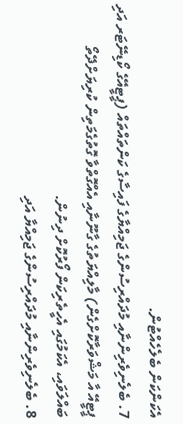އެކަންކަން ބެލެހެއްޓުން.
7. ބެލެނިވެރިންނާއި މުދައްރިސުންގެ ޖަމިއްޔާގެ ފައިސާގެ ކަންތައްތައް (ޕީޓީއޭގެ ކޯޑިނޭޓަރ އަދި ޕީޓީއޭ އާ މަޝްވަރާކޮށްގެން) މާލިއްޔަތުގެ ގާނޫނާއި އެއްގޮތްވާ ގޮތުގެމަތިން ކުރިޔަށްދޭތޯ ބައްލަވައި، އެކަމުގައި އެހީތެރިކަން ފޯރުކޮށް ދިނުން.
8. ބެލެނިވެރިންނާއި މުދައްރިސުންގެ ޖަމިއްޔާ އަދި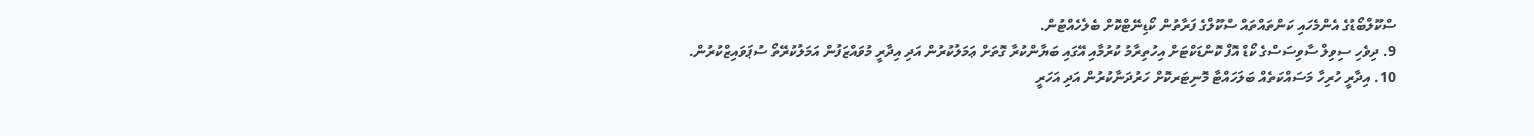ސްކޫލްބޯޑުގެ އެންމެހައި ކަންތައްތައް ސްކޫލްގެ ފަރާތުން ކޯޑިނޭޓްކޮށް ބެލެހެއްޓުން.
9. ދިވެހި ސިވިލް ސާވިސަސްގެ ކޯޑް އޮފް ކޮންޑަކްޓަށް އިހުތިރާމު ކުރުމާއި އޭގައި ބަޔާންކުރާ ގޮތަށް ޢަމަލުކުރުން އަދި އިދާރީ މުވައްޒަފުން އަމަލުކުރޭތޯ ސުޕަވައިޒްކުރުން.
10. އިދާރީ ހުރިހާ މަސައްކަތެއް ބަލަހައްޓާ މޮނިޓަރކޮށް ހަރުދަނާކުރުން އަދި އަހަރީ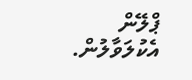ޕްލޭން އެކުލަވާލުން.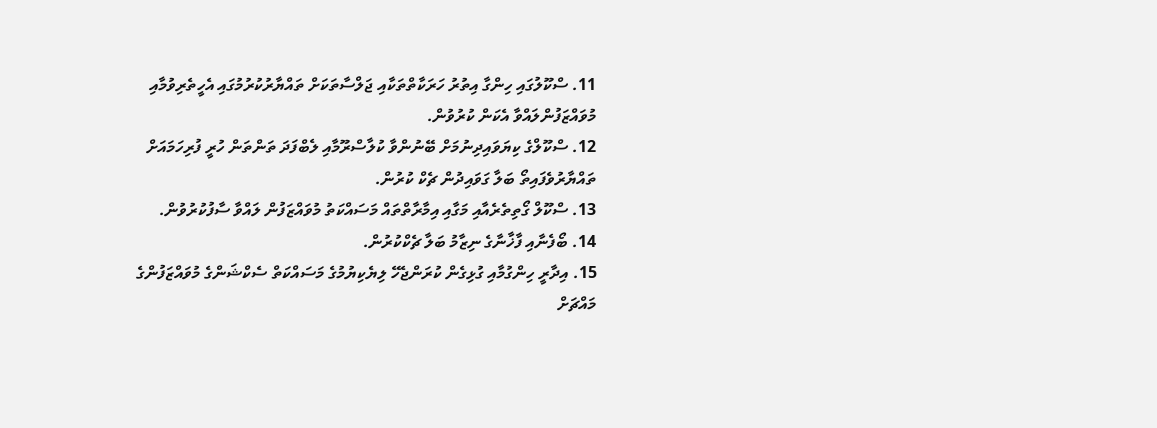11. ސްކޫލުގައި ހިންގާ އިތުރު ހަރަކާތްތަކާއި ޖަލްސާތަކަށް ތައްޔާރުކުރުމުގައި އެހީތެރިވުމާއި މުވައްޒަފުންލައްވާ އެކަން ކުރުވުން.
12. ސްކޫލްގެ ކިޔަވައިދިނުމަށް ބޭނުންވާ ކުލާސްރޫމާއި ލެބްފަދަ ތަންތަން ހުރީ ފުރިހަމައަށް ތައްޔާރުވެފައިތޯ ބަލާ ގަވައިދުން ޗެކް ކުރުން.
13. ސްކޫލް ގޯތިތެރެއާއި މަގާއި އިމާރާތްތައް މަސައްކަތު މުވައްޒަފުން ލައްވާ ސާފުކުރުވުން.
14. ބޯފެނާއި ފާޚާނާގެ ނިޒާމު ބަލާ ޗެކްކުރުން.
15. އިދާރީ ހިންގުމާއި ގުޅިގެން ކުރަންޖެހޭ ލިޔެކިޔުމުގެ މަސައްކަތް ސެކްޝަންގެ މުވައްޒަފުންގެ މައްޗަށް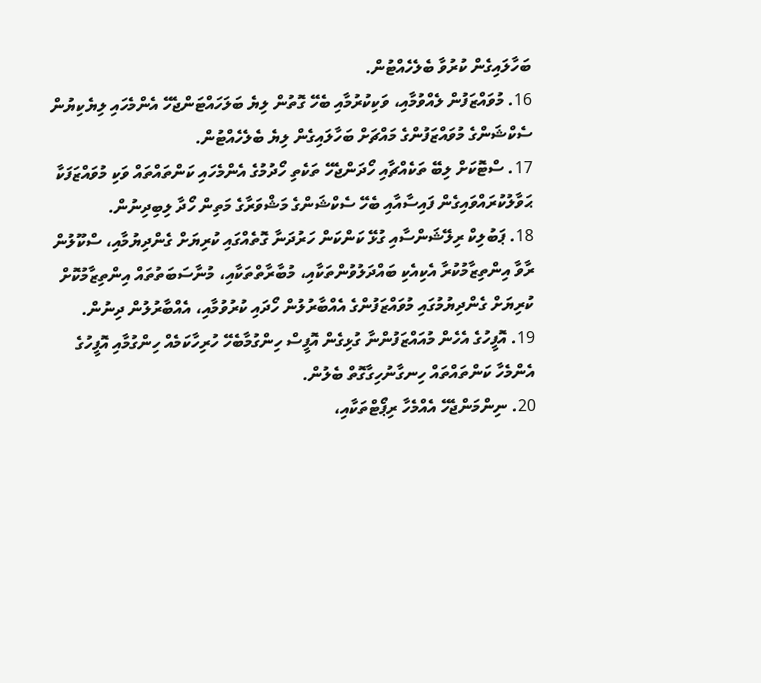ބަހާލައިގެން ކުރުވާ ބެލެހެއްޓުން.
16. މުވައްޒަފުން ލެއްވުމާއި، ވަކިކުރުމާއި ބެހޭ ގޮތުން ލިޔެ ބަލަހައްޓަންޖެހޭ އެންމެހައި ލިޔެކިޔުން ސެކްޝަންގެ މުވައްޒަފުންގެ މައްޗަށް ބަހާލައިގެން ލިޔެ ބެލެހެއްޓުން.
17. ސްޓޮކަށް ލިބޭ ތަކެއްޗާއި ހޯދަންޖެހޭ ތަކެތި ހޯދުމުގެ އެންމެހައި ކަންތައްތައް ވަކި މުވައްޒަފަކާ ޙަވާލުކުރައްވައިގެން ފައިސާއާއި ބެހޭ ސެކްޝަންގެ މަޝްވަރާގެ މަތިން ހޯދާ ލިބިދިނުން.
18. ޕަބުލިކް ރިލޭޝަންސާއި ގުޅޭ ކަންކަން ހަރުދަނާ ގޮތެއްގައި ކުރިޔަށް ގެންދިޔުމާއި، ސްކޫލުން ރާވާ އިންތިޒާމުކުރާ އެކިއެކި ބައްދަލުވުންތަކާއި، މުބާރާތްތަކާއި، މުނާސަބަތުތައް އިންތިޒާމުކޮށް ކުރިޔަށް ގެންދިޔުމުގައި މުވައްޒަފުންގެ އެއްބާރުލުން ހޯދައި ކުރުވުމާއި، އެއްބާރުލުން ދިނުން.
19. އޮފީހުގެ އެހެން މުއައްޒަފުންނާ ގުޅިގެން އޮފީސް ހިންގުމާބެހޭ ހުރިހާކަމެއް ހިންގުމާއި އޮފީހުގެ އެންމެހާ ކަންތައްތައް ހިނގާނުހިގާގޮތް ބެލުން.
20. ނިންމަންޖެހޭ އެއްމެހާ ރިޕޯޓްތަކާއި،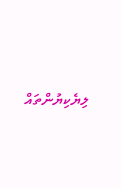ލިޔެކިޔުންތައް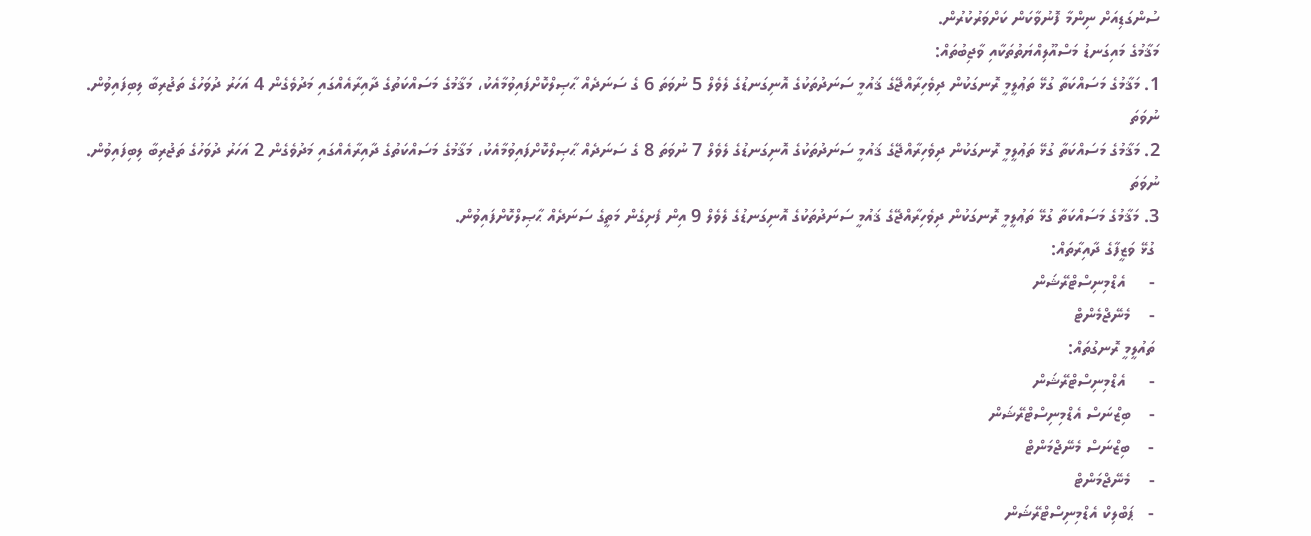ސުންގަޑިއަށް ނިންމާ ފޮނުވާކަން ކަށްވަރުކުރުން.
މަޤާމުގެ މައިގަނޑު މަސްއޫލިއްޔަތުތަކާއި ވާޖިބުތައް:
1. މަޤާމުގެ މަސައްކަތާ ގުޅޭ ތަޢުލީމީ ރޮނގަކުން ދިވެހިރާއްޖޭގެ ޤައުމީ ސަނަދުތަކުގެ އޮނިގަނޑުގެ ލެވެލް 5 ނުވަތަ 6 ގެ ސަނަދެއް ޙާޞިލްކޮށްފައިވުމާއެކު، މަޤާމުގެ މަސައްކަތުގެ ދާއިރާއެއްގައި މަދުވެގެން 4 އަހަރު ދުވަހުގެ ތަޖުރިބާ ލިބިފައިވުން.
ނުވަތަ
2. މަޤާމުގެ މަސައްކަތާ ގުޅޭ ތަޢުލީމީ ރޮނގަކުން ދިވެހިރާއްޖޭގެ ޤައުމީ ސަނަދުތަކުގެ އޮނިގަނޑުގެ ލެވެލް 7 ނުވަތަ 8 ގެ ސަނަދެއް ޙާޞިލްކޮށްފައިވުމާއެކު، މަޤާމުގެ މަސައްކަތުގެ ދާއިރާއެއްގައި މަދުވެގެން 2 އަހަރު ދުވަހުގެ ތަޖުރިބާ ލިބިފައިވުން.
ނުވަތަ
3. މަޤާމުގެ މަސައްކަތާ ގުޅޭ ތަޢުލީމީ ރޮނގަކުން ދިވެހިރާއްޖޭގެ ޤައުމީ ސަނަދުތަކުގެ އޮނިގަނޑުގެ ލެވެލް 9 އިން ފެށިގެން މަތީގެ ސަނަދެއް ޙާޞިލްކޮށްފައިވުން.
 ގުޅޭ ވަޒީފާގެ ދާއިރާތައް:
 -     އެޑްމިނިސްޓްރޭޝަން
 -    މެނޭޖްމެންޓް
 ތައުލީމީ ރޮނގުތައް:
 -     އެޑްމިނިސްޓްރޭޝަން
 -    ބިޒްނަސް އެޑްމިނިސްޓްރޭޝަން
 -    ބިޒްނަސް މެނޭޖްމަންޓް
 -    މެނޭޖްމަންޓް
 -   ޕަބްލިކް އެޑްމިނިސްޓްރޭޝަން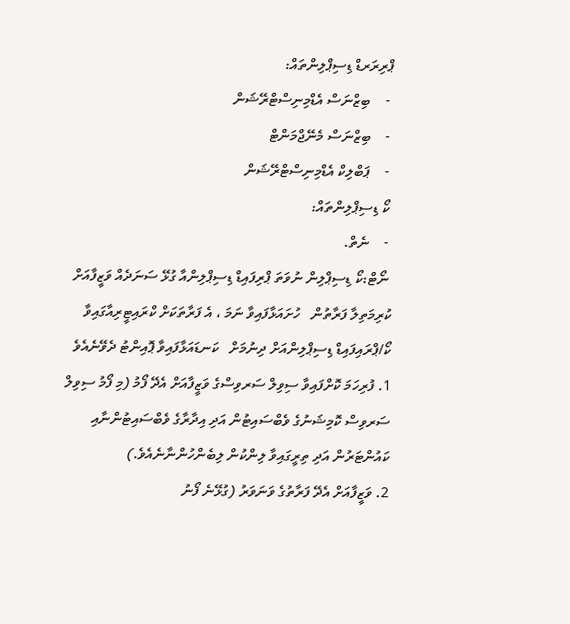ޕްރިރަރޑް ޑިސިޕްލިންތައް:
 -    ބިޒްނަސް އެޑްމިނިސްޓްރޭޝަން
 -    ބިޒްނަސް މެނޭޖްމަންޓް
 -    ޕަބްލިކް އެޑްމިނިސްޓްރޭޝަން
 ކޯ ޑިސިޕްލިންތައް:
 -    ނެތް.
 ނޯޓް:ކޯ ޑިސިޕްލިން ނުވަތަ ޕްރިފައިޑް ޑިސިޕްލިންއާ ގުޅޭ ސަނަދެއް ވަޒީފާއަށް ކުރިމަތިލާ ފަރާތުން   ހުށައަޅާފައިވާ ނަމަ ، އެ ފަރާތަކަށް ކްރައިޓީރިއާގައިވާ  ކޯ/ޕްރައިފައިޑް ޑިސިޕްލިންއަށް ދިނުމަށް   ކަނޑައަޅާފައިވާ ޕޮއިންޓު ދެވޭނެއެވެ
1. ފުރިހަމަ ކޮށްފައިވާ ސިވިލް ސަރވިސްގެ ވަޒީފާއަށް އެދޭ ފޯމު (މި ފޯމު ސިވިލް ސަރވިސް ކޮމިޝަނުގެ ވެބްސައިޓުން އަދި އިދާރާގެ ވެބްސައިޓުންނާއި ކައުންޓަރުން އަދި ތިރީގައިވާ ލިންކުން ލިބެންހުންނާނެއެވެ.)
2. ވަޒީފާއަށް އެދޭ ފަރާތުގެ ވަނަވަރު (ގުޅޭނެ ފޯނު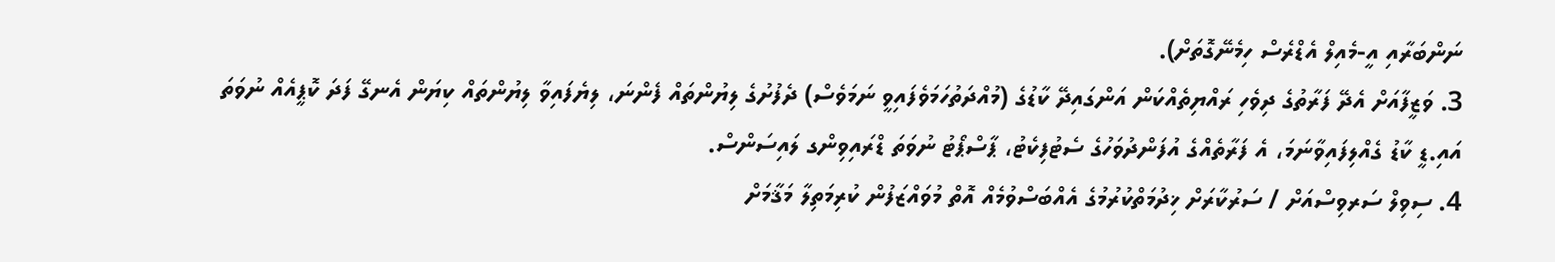ނަންބަރާއި އީ-މެއިލް އެޑްރެސް ހިމެނޭގޮތަށް).
3. ވަޒީފާއަށް އެދޭ ފަރާތުގެ ދިވެހި ރައްޔިތެއްކަން އަންގައިދޭ ކާޑުގެ (މުއްދަތުހަމަވެފައިވީ ނަމަވެސް) ދެފުށުގެ ލިޔުންތައް ފެންނަ، ލިޔެފައިވާ ލިޔުންތައް ކިޔަން އެނގޭ ފަދަ ކޮޕީއެއް ނުވަތަ އައި.ޑީ ކާޑު ގެއްލިފައިވާނަމަ، އެ ފަރާތެއްގެ އުފަންދުވަހުގެ ސެޓުފިކެޓު، ޕާސްޕޯޓު ނުވަތަ ޑްރައިވިންގ ލައިސަންސް.
4. ސިވިލް ސަރވިސްއަށް / ސަރުކާރަށް ޚިދުމަތްކުރުމުގެ އެއްބަސްވުމެއް އޮތް މުވައްޒަފުން ކުރިމަތިލާ މަޤާމަށް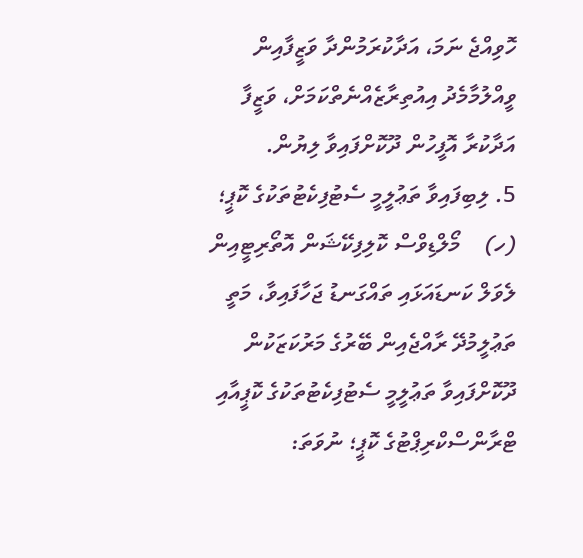ހޮވިއްޖެ ނަމަ، އަދާކުރަމުންދާ ވަޒީފާއިން ވީއްލުމާމެދު އިއުތިރާޒެއްނެތްކަމަށް، ވަޒީފާ އަދާކުރާ އޮފީހުން ދޫކޮށްފައިވާ ލިޔުން.
5. ލިބިފައިވާ ތަޢުލީމީ ސެޓުފިކެޓުތަކުގެ ކޮޕީ؛
(ހ)    މޯލްޑިވްސް ކޮލިފިކޭޝަން އޮތޯރިޓީއިން ލެވަލް ކަނޑައަޅައި ތައްގަނޑު ޖަހާފައިވާ، މަތީ ތަޢުލީމުދޭ ރާއްޖެއިން ބޭރުގެ މަރުކަޒަކުން ދޫކޮށްފައިވާ ތަޢުލީމީ ސެޓުފިކެޓުތަކުގެ ކޮޕީއާއި ޓްރާންސްކްރިޕްޓުގެ ކޮޕީ؛ ނުވަތަ: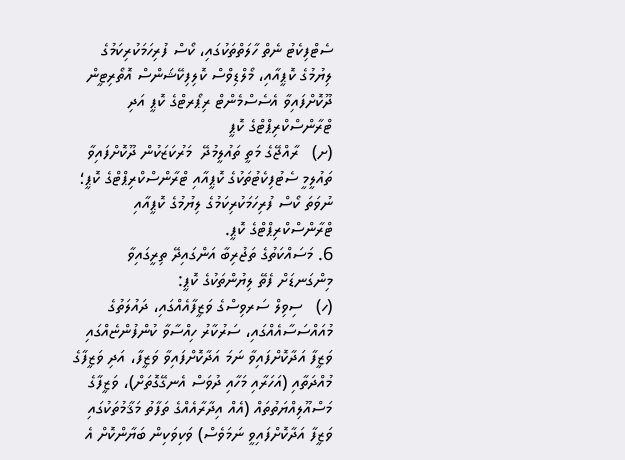ސެޓްފިކެޓު ނެތް ހާލަތްތަކުގައި، ކޯސް ފުރިހަމަކުރިކަމުގެ ލިޔުމުގެ ކޮޕީއާއި، މޯލްޑިވްސް ކޮލިފިކޭޝަންސް އޮތޯރިޓީން ދޫކޮށްފައިވާ އެސެސްމެންޓް ރިޕޯރޓްގެ ކޮޕީ އަދި ޓްރާންސްކްރިޕްޓްގެ ކޮޕީ
(ށ)   ރާއްޖޭގެ މަތީ ތައުލީމުދޭ  މަރުކަޒަކުން ދޫކޮށްފައިވާ ތައުލީމީ ސެޓުފިކެޓުތަކުގެ ކޮޕީއާއި ޓްރާންސްކްރިޕްޓްގެ ކޮޕީ؛ ނުވަތަ ކޯސް ފުރިހަމަކުރިކަމުގެ ލިޔުމުގެ ކޮޕީއާއި ޓްރާންސްކްރިޕްޓްގެ ކޮޕީ.
6. މަސައްކަތުގެ ތަޖުރިބާ އަންގައިދޭ ތިރީގައިވާ މިންގަނޑަށް ފެތޭ ލިޔުންތަކުގެ ކޮޕީ:
(ހ)   ސިވިލް ސަރވިސްގެ ވަޒީފާއެއްގައި، ދައުލަތުގެ މުއައްސަސާއެއްގައި، ސަރުކާރު ހިއްސާވާ ކުންފުންޏެއްގައި ވަޒީފާ އަދާކޮށްފައިވާ ނަމަ އަދާކޮށްފައިވާ ވަޒީފާ، އަދި ވަޒީފާގެ މުއްދަތާއި (އަހަރާއި މަހާއި ދުވަސް އެނގޭގޮތަށް)، ވަޒީފާގެ މަސްއޫލިއްޔަތުތައް (އެއް އިދާރާއެއްގެ ތަފާތު މަޤާމުތަކުގައި ވަޒީފާ އަދާކޮށްފައިވީ ނަމަވެސް) ވަކިވަކިން ބަޔާންކޮށް އެ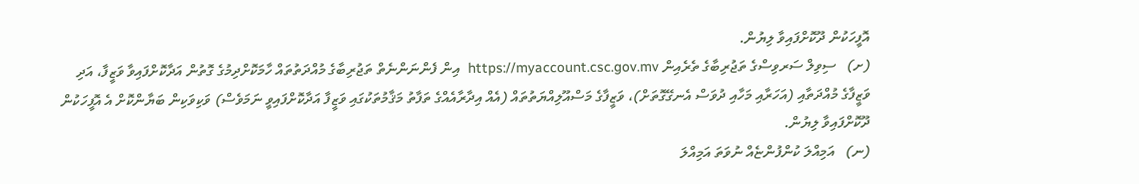އޮފީހަކުން ދޫކޮށްފައިވާ ލިޔުން.
(ށ)   ސިވިލް ސަރވިސްގެ ތަޖުރިބާގެ ތެރެއިން https://myaccount.csc.gov.mv  އިން ފެންނަންނެތް ތަޖުރިބާގެ މުއްދަތުތައް ހާމަކޮށްދިމުގެ ގޮތުން އަދާކޮށްފައިވާ ވަޒީފާ، އަދި ވަޒީފާގެ މުއްދަތާއި (އަހަރާއި މަހާއި ދުވަސް އެނގޭގޮތަށް)، ވަޒީފާގެ މަސްއޫލިއްޔަތުތައް (އެއް އިދާރާއެއްގެ ތަފާތު މަޤާމުތަކުގައި ވަޒީފާ އަދާކޮށްފައިވީ ނަމަވެސް) ވަކިވަކިން ބަޔާންކޮށް އެ އޮފީހަކުން ދޫކޮށްފައިވާ ލިޔުން.
(ނ)   އަމިއްލަ ކުންފުންޏެއް ނުވަތަ އަމިއްލަ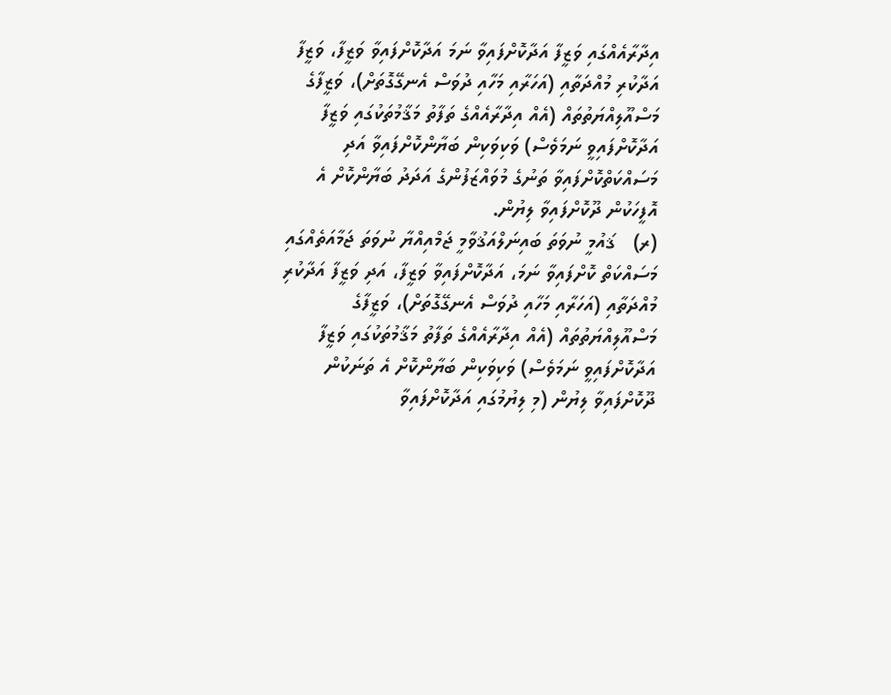އިދާރާއެއްގައި ވަޒީފާ އަދާކޮށްފައިވާ ނަމަ އަދާކޮށްފައިވާ ވަޒީފާ، ވަޒީފާ އަދާކުރި މުއްދަތާއި (އަހަރާއި މަހާއި ދުވަސް އެނގޭގޮތަށް)، ވަޒީފާގެ މަސްއޫލިއްޔަތުތައް (އެއް އިދާރާއެއްގެ ތަފާތު މަޤާމުތަކުގައި ވަޒީފާ އަދާކޮށްފައިވީ ނަމަވެސް) ވަކިވަކިން ބަޔާންކޮށްފައިވާ އަދި މަސައްކަތްކޮށްފައިވާ ތަނުގެ މުވައްޒަފުންގެ އަދަދު ބަޔާންކޮށް އެ އޮފީހަކުން ދޫކޮށްފައިވާ ލިޔުން.
(ރ)   ޤައުމީ ނުވަތަ ބައިނަލްއަޤުވާމީ ޖަމްއިއްޔާ ނުވަތަ ޖަމާއަތެއްގައި މަސައްކަތް ކޮށްފައިވާ ނަމަ، އަދާކޮށްފައިވާ ވަޒީފާ، އަދި ވަޒީފާ އަދާކުރި މުއްދަތާއި (އަހަރާއި މަހާއި ދުވަސް އެނގޭގޮތަށް)، ވަޒީފާގެ މަސްއޫލިއްޔަތުތައް (އެއް އިދާރާއެއްގެ ތަފާތު މަޤާމުތަކުގައި ވަޒީފާ އަދާކޮށްފައިވީ ނަމަވެސް) ވަކިވަކިން ބަޔާންކޮށް އެ ތަނަކުން ދޫކޮށްފައިވާ ލިޔުން (މި ލިޔުމުގައި އަދާކޮށްފައިވާ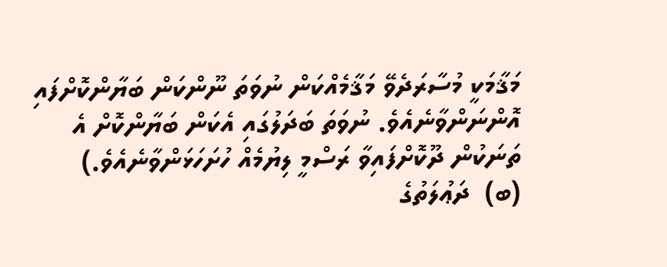މަޤާމަކީ މުސާރަދެވޭ މަޤާމެއްކަން ނުވަތަ ނޫންކަން ބަޔާންކޮށްފައި އޮންނަންވާނެއެވެ. ނުވަތަ ބަދަލުގައި އެކަން ބަޔާންކޮށް އެ ތަނަކުން ދޫކޮށްފައިވާ ރަސްމީ ލިޔުމެއް ހުށަހަޅަންވާނެއެވެ.)
(ބ)  ދަޢުލަތުގެ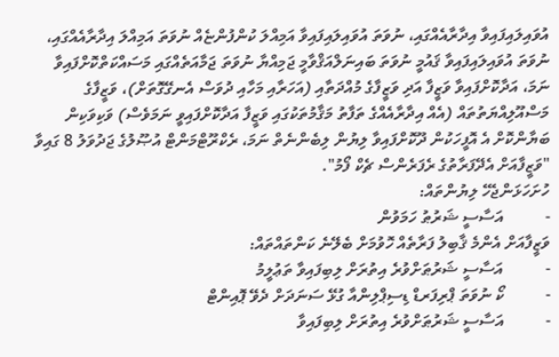އުވައިލައިފައިވާ އިދާރާއެއްގައި، ނުވަތަ އުވައިލައިފައިވާ އަމިއްލަ ކުންފުންޏެއް ނުވަތަ އަމިއްލަ އިދާރާއެއްގައި، ނުވަތަ އުވައިލައިފައިވާ ޤައުމީ ނުވަތަ ބައިނަލްއަޤްވާމީ ޖަމިއްޔާ ނުވަތަ ޖަމާއަތެއްގައި މަސައްކަތްކޮށްފައިވާ ނަމަ، އަދާކޮށްފައިވާ ވަޒީފާ އަދި ވަޒީފާގެ މުއްދަތާއި (އަހަރާއި މަހާއި ދުވަސް އެނގޭގޮތަށް)، ވަޒީފާގެ މަސްއޫލިއްޔަތުތައް (އެއް އިދާރާއެއްގެ ތަފާތު މަޤާމުތަކުގައި ވަޒީފާ އަދާކޮށްފައިވީ ނަމަވެސް) ވަކިވަކިން ބަޔާންކޮށް އެ އޮފީހަކުން ދޫކޮށްފައިވާ ލިޔުން ލިބެންނެތް ނަމަ، ރެކްރޫޓްމަންޓް އުޞޫލުގެ ޖަދުވަލު 8 ގައިވާ "ވަޒީފާއަށް އެދޭފަރާތުގެ ރެފަރެންސް ޗެކް ފޯމު".
ހުށަހަޅަންޖެހޭ ލިޔުންތައް:
-          އަސާސީ ޝަރުޠު ހަމަވުން
ވަޒީފާއަށް އެންމެ ޤާބިލު ފަރާތެއް ހޮވުމަށް ބެލޭނެ ކަންތައްތައް:
-          އަސާސީ ޝަރުޠަށްވުރެ އިތުރަށް ލިބިފައިވާ ތަޢުލީމު
-          ކޯ ނުވަތަ ޕްރިފަރޑް ޑިސިޕްލިންއާ ގުޅޭ ސަނަދަށް ދެވޭ ޕޮއިންޓް
-          އަސާސީ ޝަރުޠަށްވުރެ އިތުރަށް ލިބިފައިވާ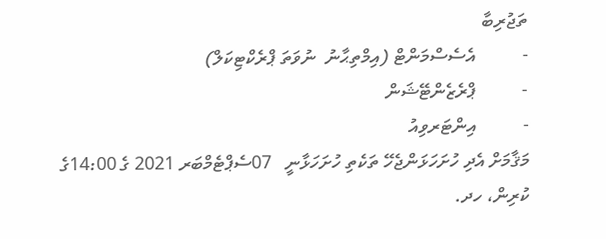ތަޖުރިބާ
-          އެސެސްމަންޓް (އިމްތިޙާނު  ނުވަތަ ޕްރެކްޓިކަލް)
-          ޕްރެޒެންޓޭޝަން
-          އިންޓަރވިއު
މަޤާމަށް އެދި ހުށަހަޅަންޖެހޭ ތަކެތި ހުށަހަޅާނީ   07ސެޕްޓެމްބަރ 2021 ގެ 14:00ގެ ކުރިން، ހދ.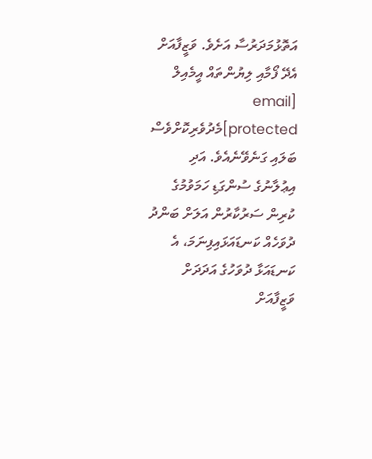އަތޮޅުމަދަރުސާ އަށެވެ. ވަޒީފާއަށް އެދޭ ފޯމާއި ލިޔުންތައް އީމެއިލް [email protected]މެދުވެރިކޮށްވެސް ބަލައި ގަނެވޭނެއެވެ. އަދި އިޢުލާނުގެ ސުންގަޑި ހަމަވުމުގެ  ކުރިން ސަރުކާރުން އަލަށް ބަންދު ދުވަހެއް ކަނޑައަޅައިފިނަމަ، އެ ކަނޑައަޅާ ދުވަހުގެ އަދަދަށް ވަޒީފާއަށް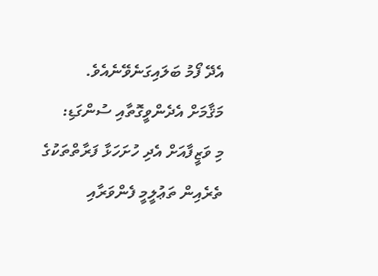އެދޭ ފޯމު ބަލައިގަނެވޭނެއެވެ.
މަޤާމަށް އެދެންވީގޮތާއި ސުންގަޑި:
މި ވަޒީފާއަށް އެދި ހުށަހަޅާ ފަރާތްތަކުގެ ތެރެއިން ތަޢުލީމީ ފެންވަރާއި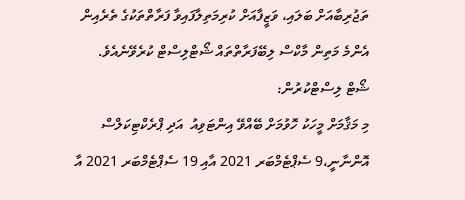ތަޖުރިބާއަށް ބަލައި، ވަޒީފާއަށް ކުރިމަތިލާފައިވާ ފަރާތްތަކުގެ ތެރެއިން އެންމެ މަތިން މާކްސް ލިބޭފަރާތްތައް ޝޯޓްލިސްޓް ކުރެވޭނެއެވެ.
ޝޯޓް ލިސްޓްކުރުން:
މި މަޤާމަށް މީހަކު ހޮވުމަށް ބޭއްވޭ އިންޓަވިއު  އަދި ޕްރެކްޓިކަލްސް އޮންނާނީ،9 ސެޕްޓެމްބަރ 2021 އާއި 19 ސެޕްޓެމްބަރ 2021 އާ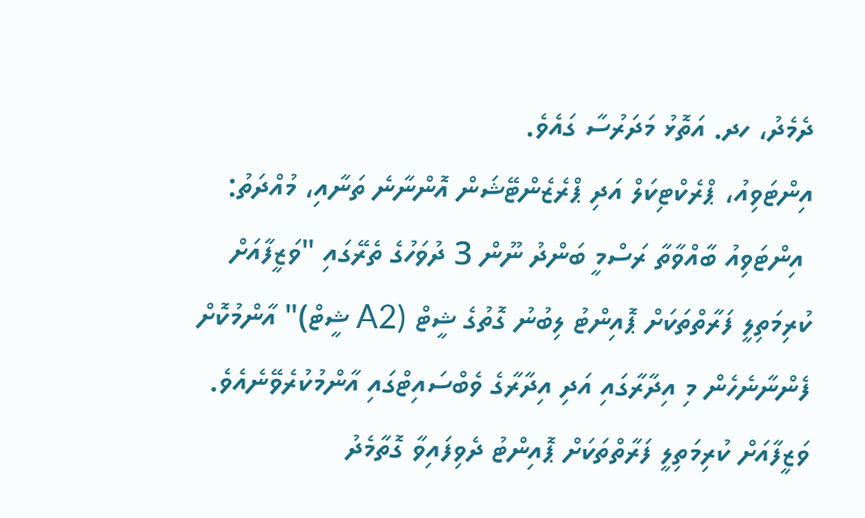ދެމެދު، ހދ. އަތޮޅު މަދަރުސާ ގައެވެ.
އިންޓަވިއު، ޕްރެކްޓިކަލް އަދި ޕްރެޒެންޓޭޝަން އޮންނާނެ ތަނާއި، މުއްދަތު:
 އިންޓަވިއު ބާއްވާތާ ރަސްމީ ބަންދު ނޫން 3 ދުވަހުގެ ތެރޭގައި "ވަޒީފާއަށް ކުރިމަތިލީ ފަރާތްތަކަށް ޕޮއިންޓު ލިބުނު ގޮތުގެ ޝީޓް (A2 ޝީޓް)" އާންމުކޮށް ފެންނާނެހެން މި އިދާރާގައި އަދި އިދާރާގެ ވެބްސައިޓްގައި އާންމުކުރެވޭނެއެވެ. ވަޒީފާއަށް ކުރިމަތިލީ ފަރާތްތަކަށް ޕޮއިންޓު ދެވިފައިވާ ގޮތާމެދު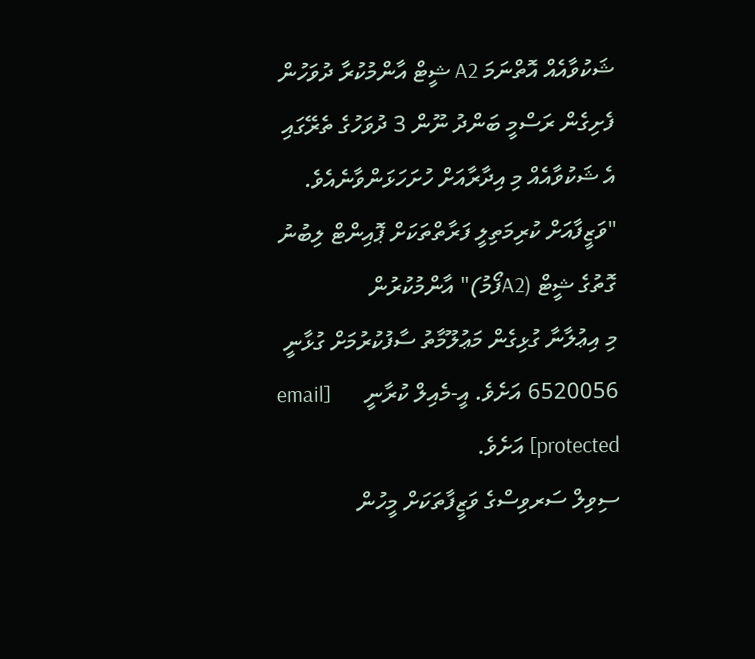ޝަކުވާއެއް އޮތްނަމަ A2 ޝީޓް އާންމުކުރާ ދުވަހުން ފެށިގެން ރަސްމީ ބަންދު ނޫން 3 ދުވަހުގެ ތެރޭގައި އެ ޝަކުވާއެއް މި އިދާރާއަށް ހުށަހަޅަންވާނެއެވެ.
"ވަޒީފާއަށް ކުރިމަތިލީ ފަރާތްތަކަށް ޕޮއިންޓް ލިބުނު ގޮތުގެ ޝީޓް (A2ފޯމު)" އާންމުކުރުން
މި އިޢުލާނާ ގުޅިގެން މަޢުލޫމާތު ސާފުކުރުމަށް ގުޅާނީ 6520056 އަށެވެ. އީ-މެއިލް ކުރާނީ      [email protected] އަށެވެ.
ސިވިލް ސަރވިސްގެ ވަޒީފާތަކަށް މީހުން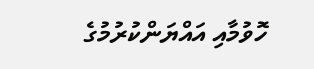ހޮވުމާއި އައްޔަންކުރުމުގެ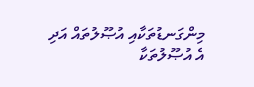މިންގަނޑުތަކާއި އުޞޫލުތައް އަދި އެ އުޞޫލުތަކާ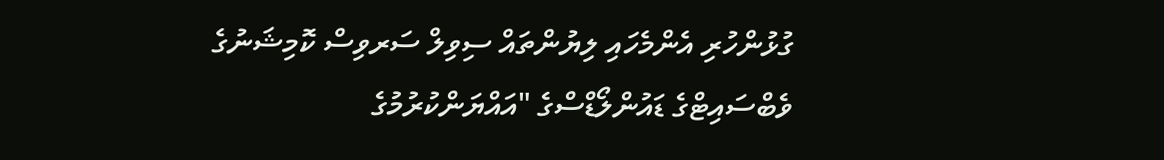ގުޅުންހުރި އެންމެހައި ލިޔުންތައް ސިވިލް ސަރވިސް ކޮމިޝަނުގެ ވެބްސައިޓްގެ ޑައުންލޯޑްސްގެ "އައްޔަންކުރުމުގެ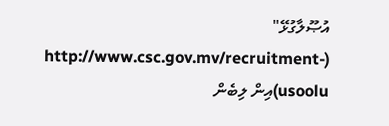އުޞޫލާގުޅޭ" (http://www.csc.gov.mv/recruitment-usoolu)އިން ލިބެން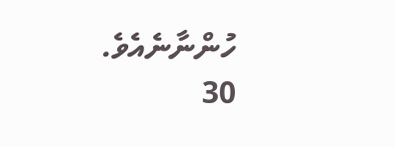ހުންނާނެއެވެ.
30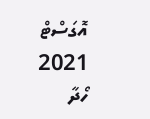އޮގަސްޓް 2021
ހޯދާ